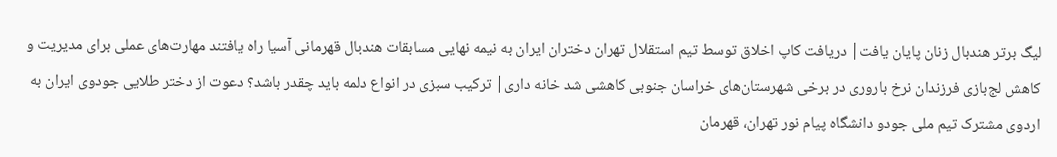لیگ برتر هندبال زنان پایان یافت| دریافت کاپ اخلاق توسط تیم استقلال تهران دختران ایران به نیمه نهایی مسابقات هندبال قهرمانی آسیا راه یافتند مهارت‌های عملی برای مدیریت و کاهش لج‌بازی فرزندان نرخ باروری در برخی شهرستان‌های خراسان جنوبی کاهشی شد خانه داری| ترکیب سبزی در انواع دلمه باید چقدر باشد؟ دعوت از دختر طلایی جودوی ایران به اردوی مشترک تیم ملی جودو دانشگاه پیام نور تهران، قهرمان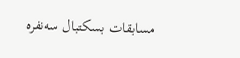مسابقات بسکتبال سه‌نفره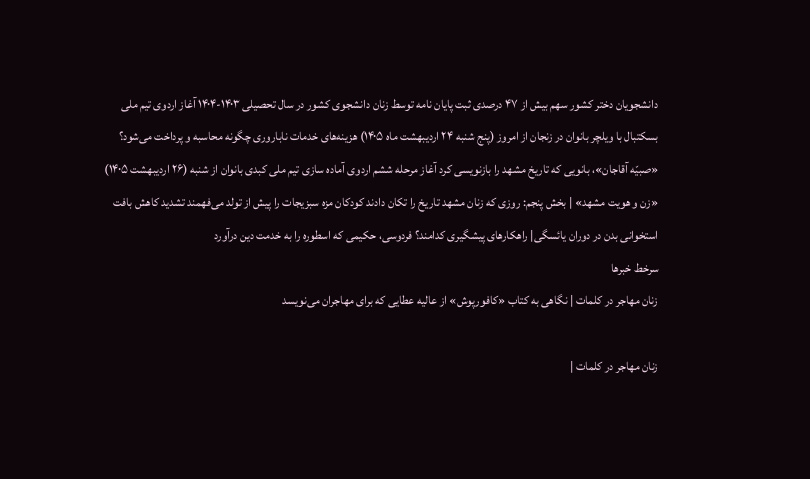دانشجویان دختر کشور سهم بیش از ۴۷ درصدی ثبت پایان نامه توسط زنان دانشجوی کشور در سال تحصیلی ۱۴۰۳-۱۴۰۴ آغاز اردوی تیم ملی بسکتبال با ویلچر بانوان ️در زنجان از امروز (پنج شنبه ۲۴ اردیبهشت ماه ۱۴۰۵) هزینه‌های خدمات ناباروری چگونه محاسبه و پرداخت می‌شود؟ «صبیّه آقاجان»، بانویی که تاریخ مشهد را بازنویسی کرد آغاز مرحله ششم اردوی آماده سازی تیم ملی کبدی بانوان از شنبه (۲۶ اردیبهشت ۱۴۰۵) «زن و هویت مشهد» | بخش پنجم: روزی که زنان مشهد تاریخ را تکان دادند کودکان مزه سبزیجات را پیش از تولد می‌فهمند تشدید کاهش بافت استخوانی بدن در دوران یائسگی| راهکار‌های پیشگیری کدامند؟ فردوسی، حکیمی که اسطوره را به خدمت دین درآورد
سرخط خبرها
زنان مهاجر در کلمات | نگاهی به کتاب «کافورپوش» از عالیه عطایی که برای مهاجران می‌نویسد

زنان مهاجر در کلمات |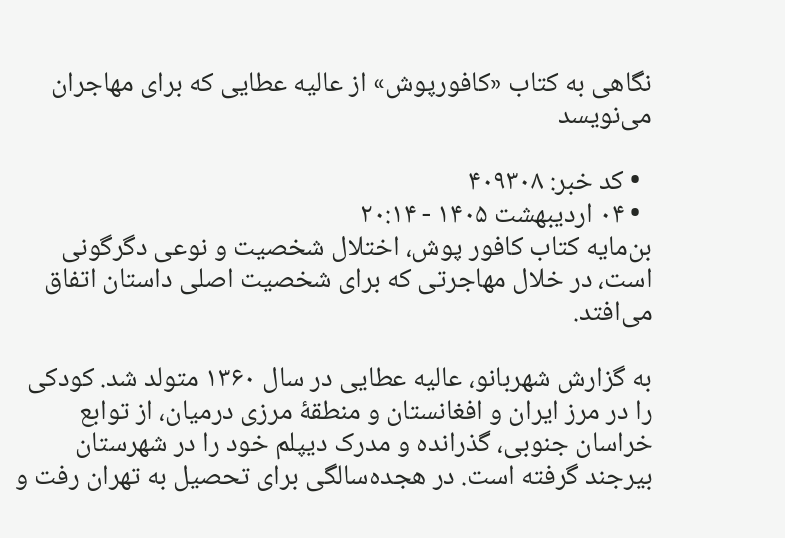نگاهی به کتاب «کافورپوش» از عالیه عطایی که برای مهاجران می‌نویسد

  • کد خبر: ۴۰۹۳۰۸
  • ۰۴ ارديبهشت ۱۴۰۵ - ۲۰:۱۴
بن‌مایه کتاب کافور پوش، اختلال شخصیت و نوعی دگرگونی است، در خلال مهاجرتی که برای شخصیت اصلی داستان اتفاق می‌افتد.

به گزارش شهربانو، عالیه عطایی در سال ۱۳۶۰ متولد شد. کودکی را در مرز ایران و افغانستان و منطقهٔ مرزی درمیان، از توابع خراسان جنوبی، گذرانده و مدرک دیپلم خود را در شهرستان بیرجند گرفته است. در هجده‌سالگی برای تحصیل به تهران رفت و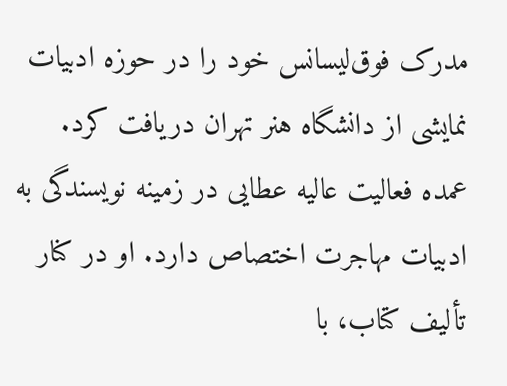مدرک فوق‌لیسانس خود را در حوزه ادبیات نمایشی از دانشگاه هنر تهران دریافت کرد. عمده فعالیت عالیه عطایی در زمینه نویسندگی به ادبیات مهاجرت اختصاص دارد. او در کنار تألیف کتاب، با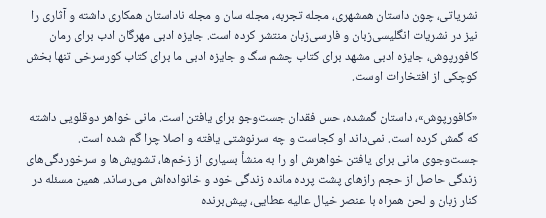نشریاتی، چون داستان همشهری، مجله تجربه، مجله سان و مجله ناداستان همکاری داشته و آثاری را نیز در نشریات انگلیسی‌زبان و فارسی‌زبان منتشر کرده است. جایزه ادبی مهرگان ادب برای رمان کافورپوش، جایزه ادبی مشهد برای کتاب چشم سگ و جایزه ادبی ما برای کتاب کورسرخی تنها بخش کوچکی از افتخارات اوست.

«کافورپوش»، داستان گمشده، حس فقدان جست‌و‌جو برای یافتن است. مانی خواهر دوقلویی داشته که گمش کرده است. نمی‌داند او کجاست و چه سرنوشتی یافته و اصلا چرا گم شده است. جست‌وجوی مانی برای یافتن خواهرش او را به منشأ بسیاری از زخم‌ها، تشویش‌ها و سرخوردگی‌های زندگی حاصل از حجم راز‌های پشت پرده مانده زندگی خود و خانواده‌اش می‌رساند. همین مسئله در کنار زبان و لحن همراه با عنصر خیال عالیه عطایی، پیش‌برنده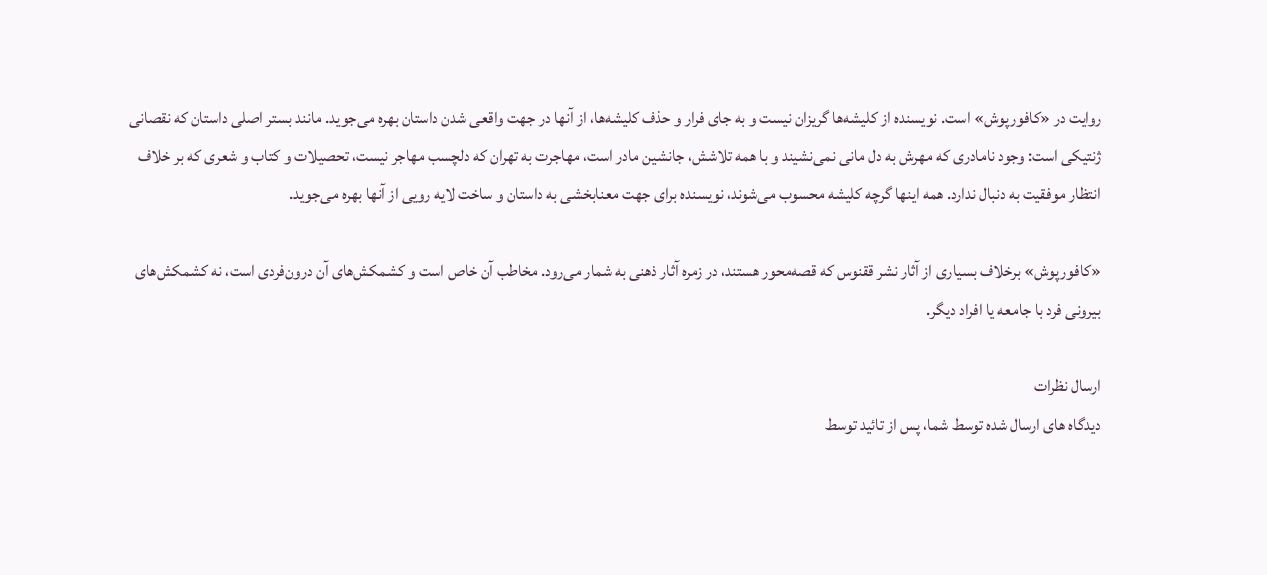روایت در «کافورپوش» است. نویسنده از کلیشه‌ها گریزان نیست و به جای فرار و حذف کلیشه‌ها، از آنها در جهت واقعی شدن داستان بهره می‌جوید. مانند بستر اصلی داستان که نقصانی ژنتیکی است: وجود نامادری که مهرش به دل مانی نمی‌نشیند و با همه تلاشش، جانشین مادر است، مهاجرت به تهران که دلچسب مهاجر نیست، تحصیلات و کتاب و شعری که بر خلاف انتظار موفقیت به دنبال ندارد. همه اینها گرچه کلیشه محسوب می‌شوند، نویسنده برای جهت معنابخشی به داستان و ساخت لایه رویی از آنها بهره می‌جوید.

«کافورپوش» برخلاف بسیاری از آثار نشر ققنوس که قصه‌محور هستند، در زمره آثار ذهنی به شمار می‌رود. مخاطب آن خاص است و کشمکش‌های آن درون‌فردی است، نه کشمکش‌های بیرونی فرد با جامعه یا افراد دیگر.

ارسال نظرات
دیدگاه های ارسال شده توسط شما، پس از تائید توسط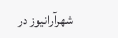شهرآرانیوز در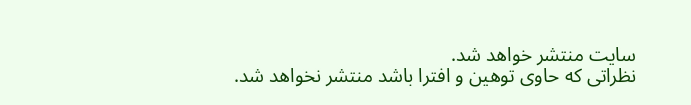سایت منتشر خواهد شد.
نظراتی که حاوی توهین و افترا باشد منتشر نخواهد شد.